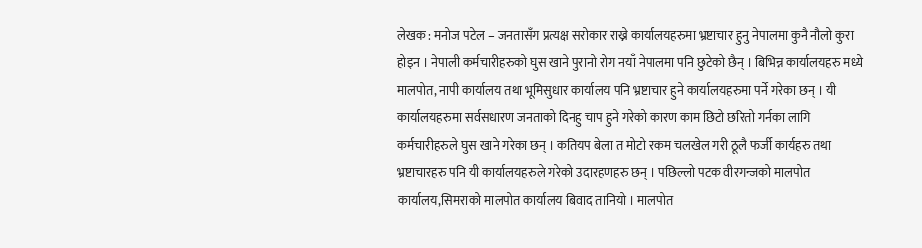लेखक : मनोज पटेल – जनतासँग प्रत्यक्ष सरोकार राख्ने कार्यालयहरुमा भ्रष्टाचार हुनु नेपालमा कुनै नौलो कुरा होइन । नेपाली कर्मचारीहरुको घुस खाने पुरानो रोग नयाँ नेपालमा पनि छुटेको छैन् । बिभिन्न कार्यालयहरु मध्ये मालपोत, नापी कार्यालय तथा भूमिसुधार कार्यालय पनि भ्रष्टाचार हुने कार्यालयहरुमा पर्ने गरेका छन् । यी कार्यालयहरुमा सर्वसधारण जनताको दिनहु चाप हुने गरेको कारण काम छिटो छरितो गर्नका लागि कर्मचारीहरुले घुस खाने गरेका छन् । कतियप बेला त मोटो रकम चलखेल गरी ठूलै फर्जी कार्यहरु तथा भ्रष्टाचारहरु पनि यी कार्यालयहरुले गरेको उदारहणहरु छन् । पछिल्लो पटक वीरगन्जको मालपोत कार्यालय,सिमराको मालपोत कार्यालय बिवाद तानियो । मालपोत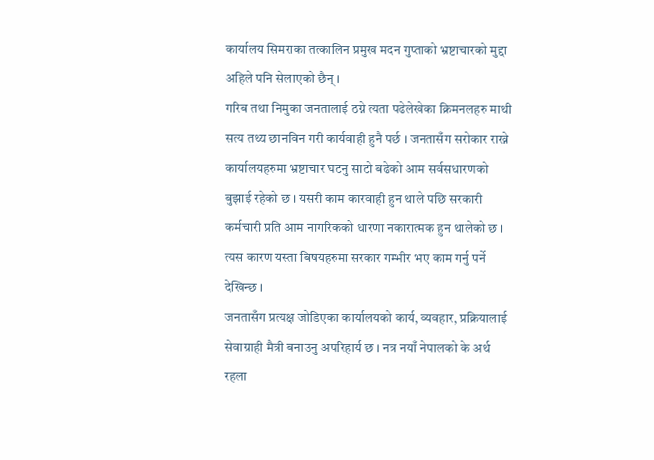कार्यालय सिमराका तत्कालिन प्रमुख मदन गुप्ताको भ्रष्टाचारको मुद्दा अहिले पनि सेलाएको छैन् ।
गरिब तथा निमुका जनतालाई ठग्ने त्यता पढेलेखेका क्रिमनलहरु माथी सत्य तथ्य छानविन गरी कार्यवाही हुनै पर्छ । जनतासँग सरोकार राख्ने कार्यालयहरुमा भ्रष्टाचार घटनु साटो बढेको आम सर्वसधारणको बुझाई रहेको छ । यसरी काम कारवाही हुन थाले पछि सरकारी कर्मचारी प्रति आम नागरिकको धारणा नकारात्मक हुन थालेको छ । त्यस कारण यस्ता बिषयहरुमा सरकार गम्भीर भए काम गर्नु पर्ने देखिन्छ ।
जनतासँग प्रत्यक्ष जोडिएका कार्यालयको कार्य, व्यवहार, प्रक्रियालाई सेवाग्राही मैत्री बनाउनु अपरिहार्य छ । नत्र नयाँ नेपालको के अर्थ रहला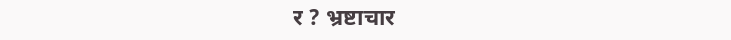र ? भ्रष्टाचार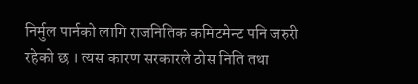निर्मुल पार्नको लागि राजनितिक कमिटमेन्ट पनि जरुरी रहेको छ । त्यस कारण सरकारले ठोस निति तथा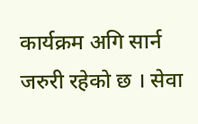कार्यक्रम अगि सार्न जरुरी रहेको छ । सेवा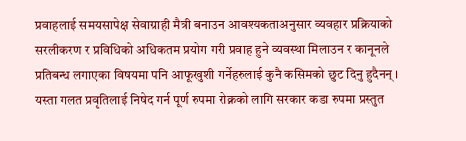प्रवाहलाई समयसापेक्ष सेवाग्राही मैत्री बनाउन आवश्यकताअनुसार व्यवहार प्रक्रियाको सरलीकरण र प्रविधिको अधिकतम प्रयोग गरी प्रवाह हुने व्यवस्था मिलाउन र कानूनले प्रतिबन्ध लगाएका विषयमा पनि आफूखुशी गर्नेहरुलाई कुनै कसिमको छुट दिनु हुदैनन् । यस्ता गलत प्रवृतिलाई निषेद गर्न पूर्ण रुपमा रोक्नको लागि सरकार कडा रुपमा प्रस्तुत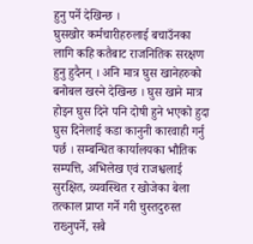हुनु पर्ने देखिन्छ ।
घुसखोर कर्मचारीहरुलाई बचाउँनका लागि कहि कतैबाट राजनितिक सरक्षण हुनु हुदैनन् । अनि मात्र घुस खानेहरुको बनोबल खस्ने देखिन्छ । घुस खाने मात्र होइन घुस दिने पनि दोषी हुने भएको हुदा घुस दिनेलाई कडा कानुनी कारवाही गर्नु पर्छ । सम्बन्धित कार्यालयका भौतिक सम्पत्ति, अभिलेख एवं राजश्वलाई सुरक्षित, व्यवस्थित र खोजेका बेला तत्काल प्राप्त गर्ने गरी चुस्तदुरुस्त राख्नुपर्ने, सबै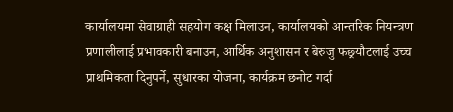कार्यालयमा सेवाग्राही सहयोग कक्ष मिलाउन, कार्यालयको आन्तरिक नियन्त्रण प्रणालीलाई प्रभावकारी बनाउन, आर्थिक अनुशासन र बेरुजु फछ्र्यौटलाई उच्च प्राथमिकता दिनुपर्ने, सुधारका योजना, कार्यक्रम छनोट गर्दा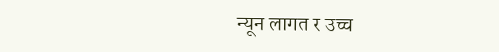न्यून लागत र उच्च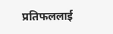प्रतिफललाई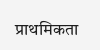प्राथमिकता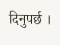दिनुपर्छ ।